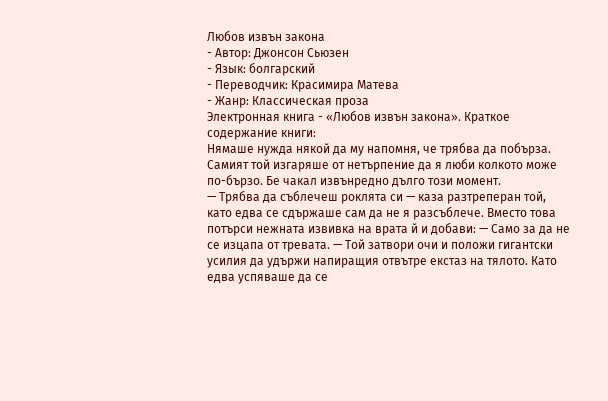Любов извън закона
- Автор: Джонсон Сьюзен
- Язык: болгарский
- Переводчик: Красимира Матева
- Жанр: Классическая проза
Электронная книга - «Любов извън закона». Краткое содержание книги:
Нямаше нужда някой да му напомня, че трябва да побърза. Самият той изгаряше от нетърпение да я люби колкото може по-бързо. Бе чакал извънредно дълго този момент.
— Трябва да съблечеш роклята си — каза разтреперан той, като едва се сдържаше сам да не я разсъблече. Вместо това потърси нежната извивка на врата й и добави: — Само за да не се изцапа от тревата. — Той затвори очи и положи гигантски усилия да удържи напиращия отвътре екстаз на тялото. Като едва успяваше да се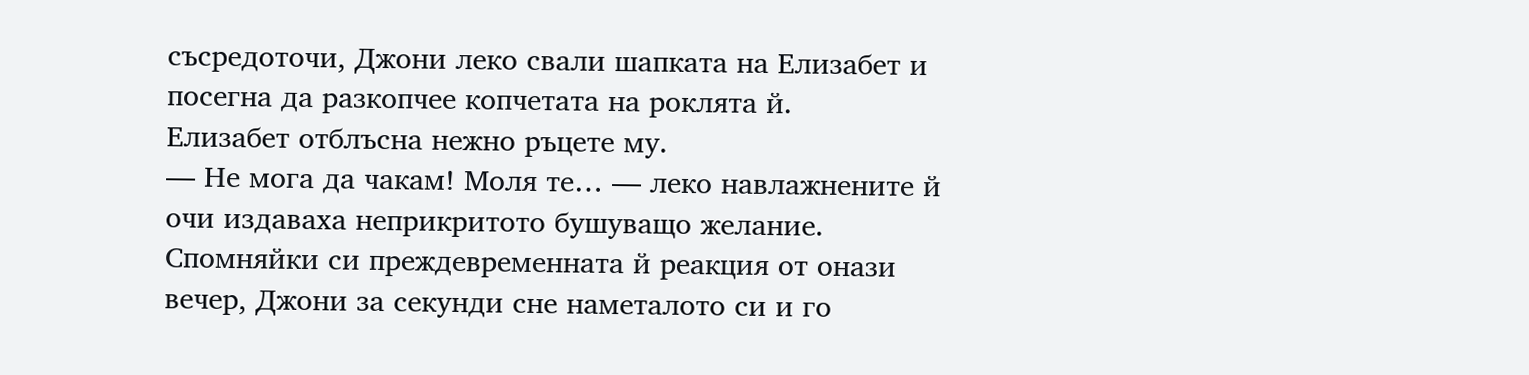съсредоточи, Джони леко свали шапката на Елизабет и посегна да разкопчее копчетата на роклята й.
Елизабет отблъсна нежно ръцете му.
— Не мога да чакам! Моля те… — леко навлажнените й очи издаваха неприкритото бушуващо желание.
Спомняйки си преждевременната й реакция от онази вечер, Джони за секунди сне наметалото си и го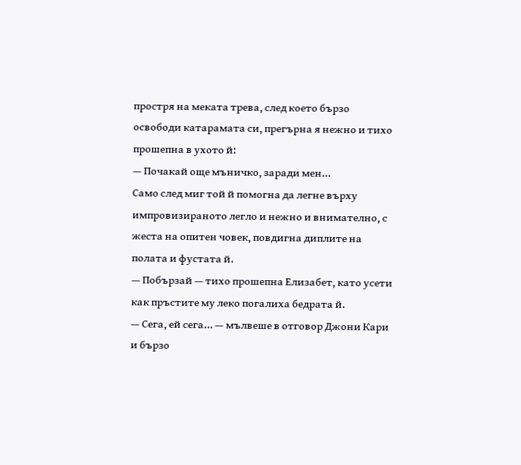простря на меката трева, след което бързо освободи катарамата си, прегърна я нежно и тихо прошепна в ухото й:
— Почакай още мъничко, заради мен…
Само след миг той й помогна да легне върху импровизираното легло и нежно и внимателно, с жеста на опитен човек, повдигна диплите на полата и фустата й.
— Побързай — тихо прошепна Елизабет, като усети как пръстите му леко погалиха бедрата й.
— Сега, ей сега… — мълвеше в отговор Джони Кари и бързо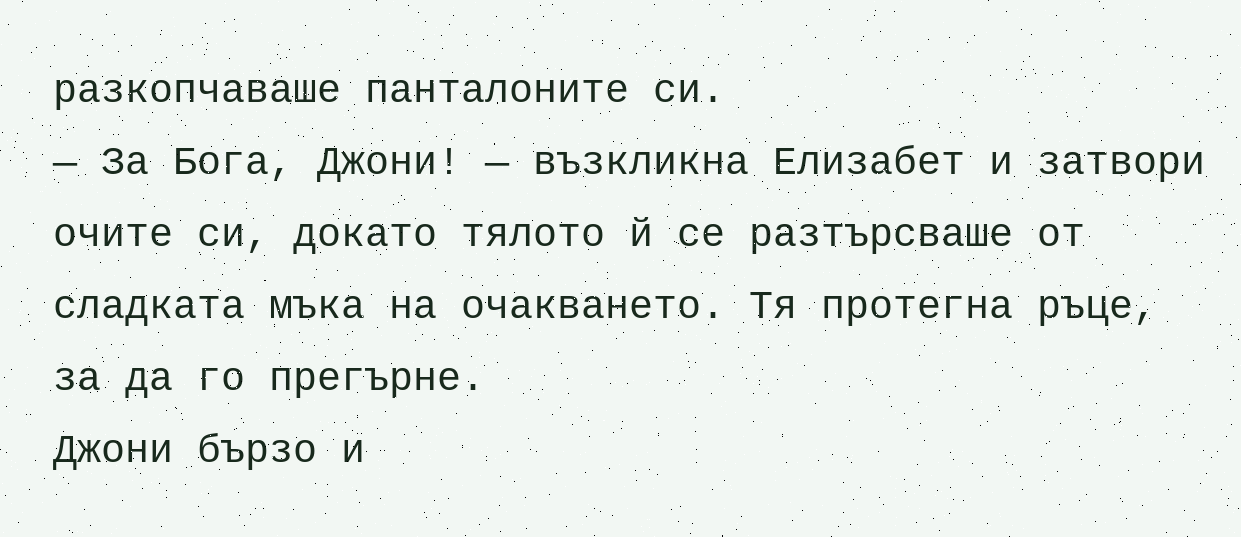разкопчаваше панталоните си.
— За Бога, Джони! — възкликна Елизабет и затвори очите си, докато тялото й се разтърсваше от сладката мъка на очакването. Тя протегна ръце, за да го прегърне.
Джони бързо и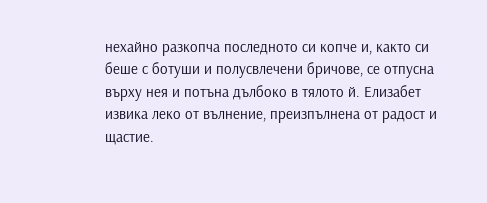нехайно разкопча последното си копче и, както си беше с ботуши и полусвлечени бричове, се отпусна върху нея и потъна дълбоко в тялото й. Елизабет извика леко от вълнение, преизпълнена от радост и щастие.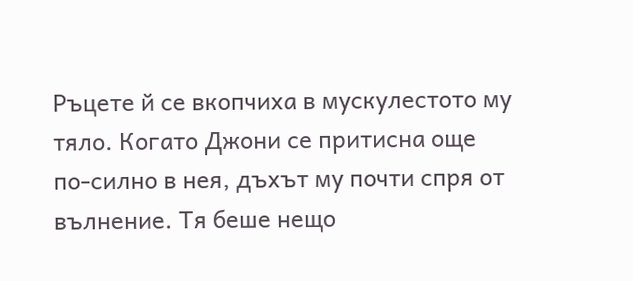Ръцете й се вкопчиха в мускулестото му тяло. Когато Джони се притисна още по-силно в нея, дъхът му почти спря от вълнение. Тя беше нещо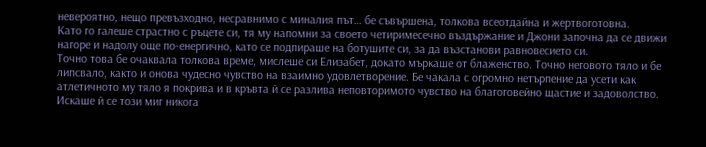невероятно, нещо превъзходно, несравнимо с миналия път… бе съвършена, толкова всеотдайна и жертвоготовна.
Като го галеше страстно с ръцете си, тя му напомни за своето четиримесечно въздържание и Джони започна да се движи нагоре и надолу още по-енергично, като се подпираше на ботушите си, за да възстанови равновесието си.
Точно това бе очаквала толкова време, мислеше си Елизабет, докато мъркаше от блаженство. Точно неговото тяло и бе липсвало, както и онова чудесно чувство на взаимно удовлетворение. Бе чакала с огромно нетърпение да усети как атлетичното му тяло я покрива и в кръвта й се разлива неповторимото чувство на благоговейно щастие и задоволство. Искаше й се този миг никога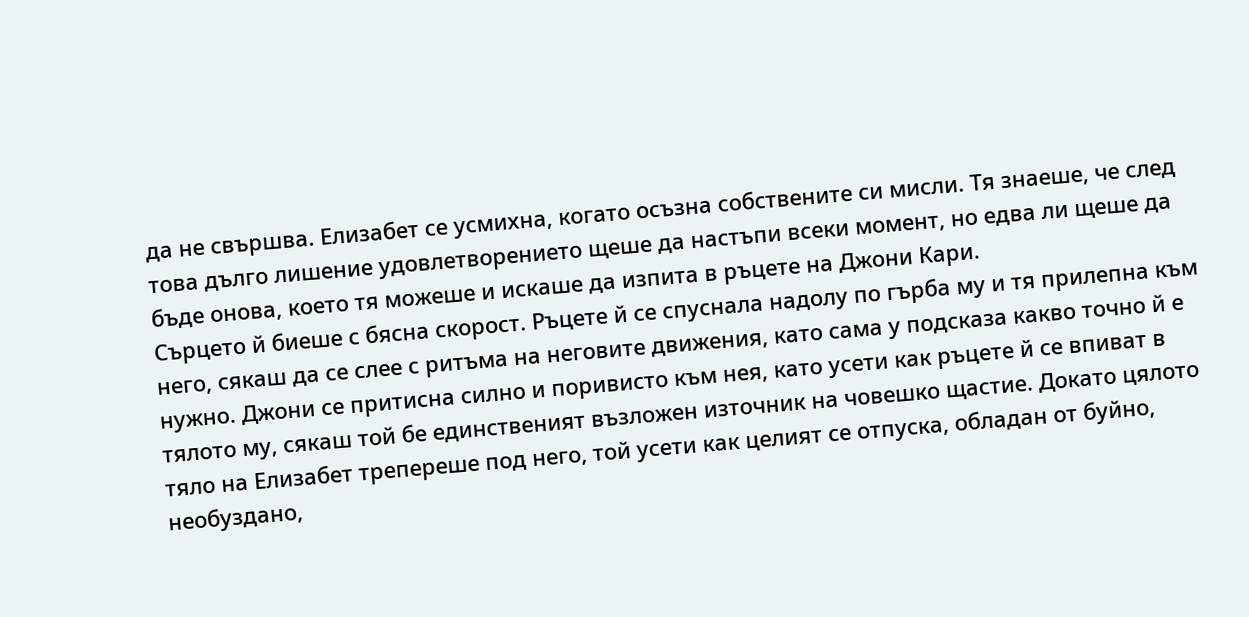да не свършва. Елизабет се усмихна, когато осъзна собствените си мисли. Тя знаеше, че след това дълго лишение удовлетворението щеше да настъпи всеки момент, но едва ли щеше да бъде онова, което тя можеше и искаше да изпита в ръцете на Джони Кари.
Сърцето й биеше с бясна скорост. Ръцете й се спуснала надолу по гърба му и тя прилепна към него, сякаш да се слее с ритъма на неговите движения, като сама у подсказа какво точно й е нужно. Джони се притисна силно и поривисто към нея, като усети как ръцете й се впиват в тялото му, сякаш той бе единственият възложен източник на човешко щастие. Докато цялото тяло на Елизабет трепереше под него, той усети как целият се отпуска, обладан от буйно, необуздано,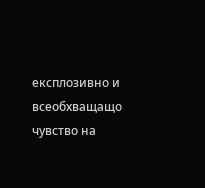експлозивно и всеобхващащо чувство на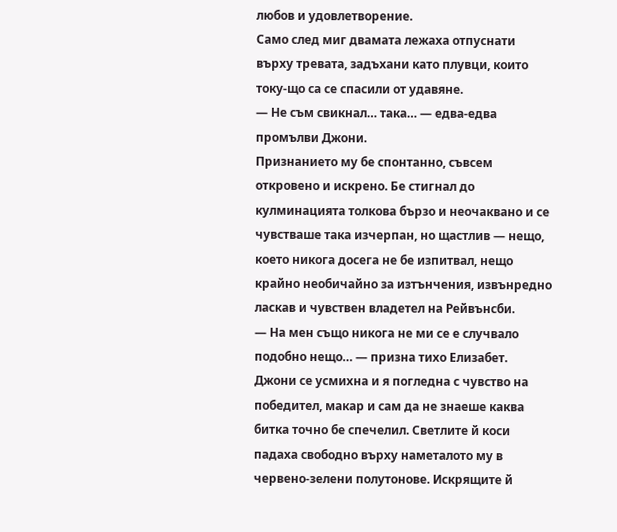любов и удовлетворение.
Само след миг двамата лежаха отпуснати върху тревата, задъхани като плувци, които току-що са се спасили от удавяне.
— Не съм свикнал… така… — едва-едва промълви Джони.
Признанието му бе спонтанно, съвсем откровено и искрено. Бе стигнал до кулминацията толкова бързо и неочаквано и се чувстваше така изчерпан, но щастлив — нещо, което никога досега не бе изпитвал, нещо крайно необичайно за изтънчения, извънредно ласкав и чувствен владетел на Рейвънсби.
— На мен също никога не ми се е случвало подобно нещо… — призна тихо Елизабет.
Джони се усмихна и я погледна с чувство на победител, макар и сам да не знаеше каква битка точно бе спечелил. Светлите й коси падаха свободно върху наметалото му в червено-зелени полутонове. Искрящите й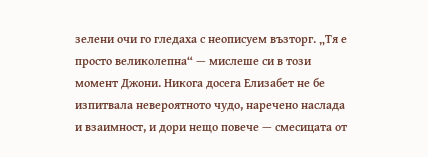зелени очи го гледаха с неописуем възторг. „Тя е просто великолепна“ — мислеше си в този момент Джони. Никога досега Елизабет не бе изпитвала невероятното чудо, наречено наслада и взаимност, и дори нещо повече — смесицата от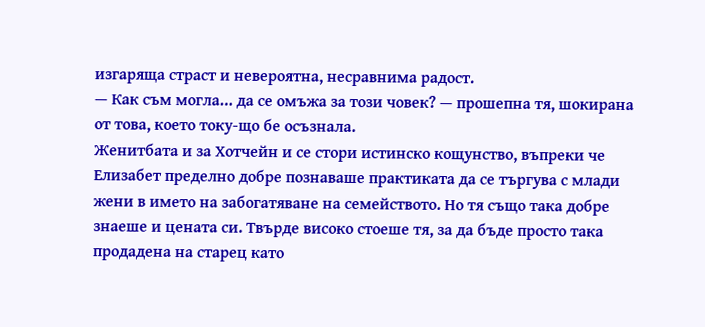изгаряща страст и невероятна, несравнима радост.
— Как съм могла… да се омъжа за този човек? — прошепна тя, шокирана от това, което току-що бе осъзнала.
Женитбата и за Хотчейн и се стори истинско кощунство, въпреки че Елизабет пределно добре познаваше практиката да се търгува с млади жени в името на забогатяване на семейството. Но тя също така добре знаеше и цената си. Твърде високо стоеше тя, за да бъде просто така продадена на старец като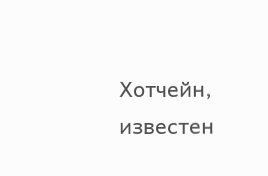Хотчейн, известен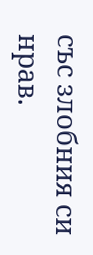със злобния си нрав.